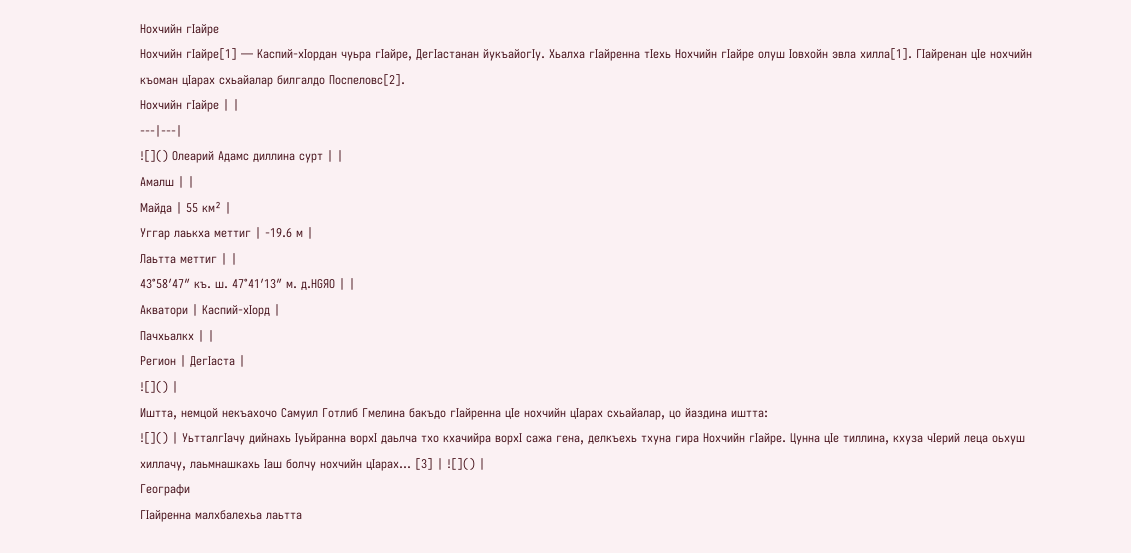Нохчийн гӀайре
Нохчийн гӀайре[1] — Каспий-хӀордан чуьра гӀайре, ДегӀастанан йукъайогӀу. Хьалха гӀайренна тӀехь Нохчийн гӀайре олуш Ӏовхойн эвла хилла[1]. ГӀайренан цӀе нохчийн къоман цӀарах схьайалар билгалдо Поспеловс[2].
Нохчийн гӀайре | |
---|---|
![]() Олеарий Адамс диллина сурт | |
Амалш | |
Майда | 55 км² |
Уггар лаькха меттиг | -19.6 м |
Лаьтта меттиг | |
43°58′47″ къ. ш. 47°41′13″ м. д.HGЯO | |
Акватори | Каспий-хӀорд |
Пачхьалкх | |
Регион | ДегӀаста |
![]() |
Иштта, немцой некъахочо Самуил Готлиб Гмелина бакъдо гӀайренна цӀе нохчийн цӀарах схьайалар, цо йаздина иштта:
![]() | УьтталгӀачу дийнахь Ӏуьйранна ворхӀ даьлча тхо кхачийра ворхӀ сажа гена, делкъехь тхуна гира Нохчийн гӀайре. Цунна цӀе тиллина, кхуза чӀерий леца оьхуш хиллачу, лаьмнашкахь Ӏаш болчу нохчийн цӀарах... [3] | ![]() |
Географи
ГӀайренна малхбалехьа лаьтта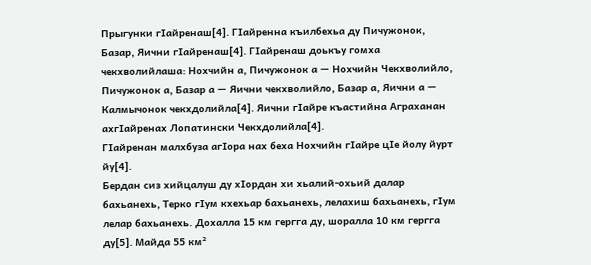Прыгунки гӀайренаш[4]. ГӀайренна къилбехьа ду Пичужонок, Базар, Яични гӀайренаш[4]. ГӀайренаш доькъу гомха чекхволийлаша: Нохчийн а, Пичужонок а — Нохчийн Чекхволийло, Пичужонок а, Базар а — Яични чекхволийло, Базар а, Яични а — Калмычонок чекхдолийла[4]. Яични гӀайре къастийна Аграханан ахгӀайренах Лопатински Чекхдолийла[4].
ГӀайренан малхбуза агӀора нах беха Нохчийн гӀайре цӀе йолу йурт йу[4].
Бердан сиз хийцалуш ду хӀордан хи хьалий-охьий далар бахьанехь, Терко гӀум кхехьар бахьанехь, лелахиш бахьанехь, гӀум лелар бахьанехь. Дохалла 15 км гергга ду, шоралла 10 км гергга ду[5]. Майда 55 км²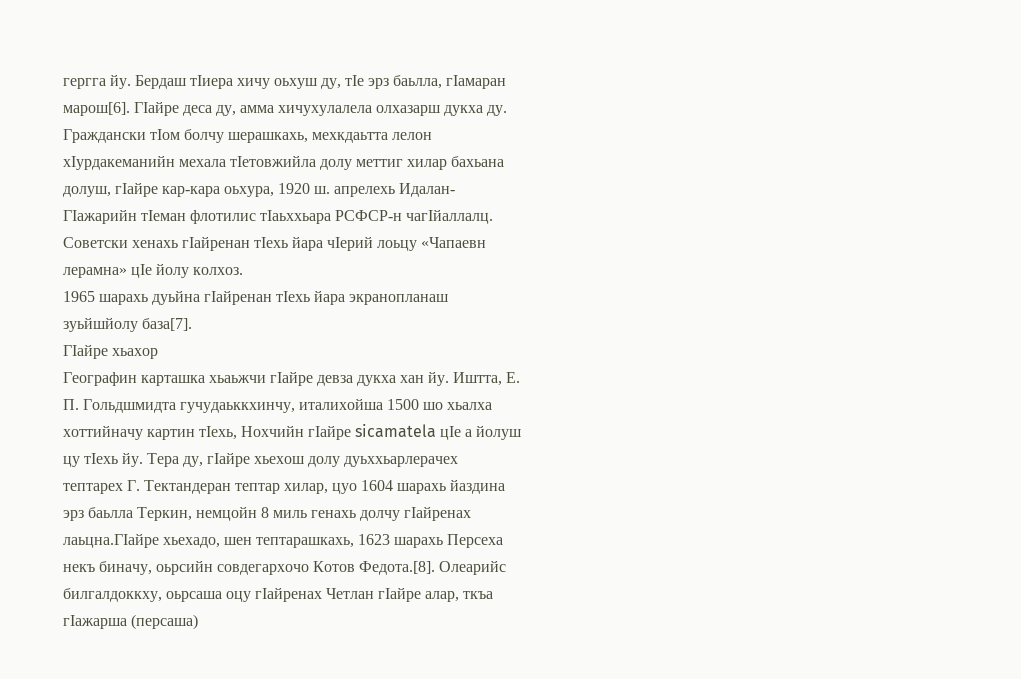гергга йу. Бердаш тӀиера хичу оьхуш ду, тӀе эрз баьлла, гӀамаран марош[6]. ГӀайре деса ду, амма хичухулалела олхазарш дукха ду. Граждански тӀом болчу шерашкахь, мехкдаьтта лелон хӀурдакеманийн мехала тӀетовжийла долу меттиг хилар бахьана долуш, гӀайре кар-кара оьхура, 1920 ш. апрелехь Идалан-ГӀажарийн тӀеман флотилис тӀаьххьара РСФСР-н чагӀйаллалц. Советски хенахь гӀайренан тӀехь йара чӀерий лоьцу «Чапаевн лерамна» цӀе йолу колхоз.
1965 шарахь дуьйна гӀайренан тӀехь йара экранопланаш зуьйшйолу база[7].
ГӀайре хьахор
Географин карташка хьаьжчи гӀайре девза дукха хан йу. Иштта, Е. П. Гольдшмидта гучудаьккхинчу, италихойша 1500 шо хьалха хоттийначу картин тӀехь, Нохчийн гӀайре sicamatela цӀе а йолуш цу тӀехь йу. Тера ду, гӀайре хьехош долу дуьххьарлерачех тептарех Г. Тектандеран тептар хилар, цуо 1604 шарахь йаздина эрз баьлла Теркин, немцойн 8 миль генахь долчу гӀайренах лаьцна.ГӀайре хьехадо, шен тептарашкахь, 1623 шарахь Персеха некъ биначу, оьрсийн совдегархочо Котов Федота.[8]. Олеарийс билгалдоккху, оьрсаша оцу гӀайренах Четлан гӀайре алар, ткъа гӀажарша (персаша)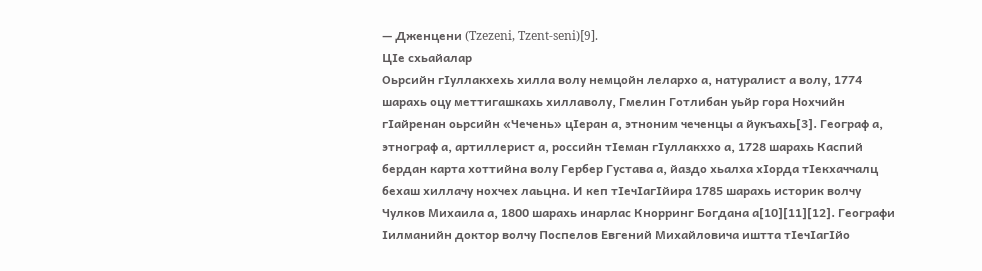— Дженцени (Tzezeni, Tzent-seni)[9].
ЦӀе схьайалар
Оьрсийн гӀуллакхехь хилла волу немцойн лелархо а, натуралист а волу, 1774 шарахь оцу меттигашкахь хиллаволу, Гмелин Готлибан уьйр гора Нохчийн гӀайренан оьрсийн «Чечень» цӀеран а, этноним чеченцы а йукъахь[3]. Географ а, этнограф а, артиллерист а, российн тӀеман гӀуллакххо а, 1728 шарахь Каспий бердан карта хоттийна волу Гербер Густава а, йаздо хьалха хӀорда тӀекхаччалц бехаш хиллачу нохчех лаьцна. И кеп тӀечӀагӀйира 1785 шарахь историк волчу Чулков Михаила а, 1800 шарахь инарлас Кнорринг Богдана а[10][11][12]. Географи Ӏилманийн доктор волчу Поспелов Евгений Михайловича иштта тӀечӀагӀйо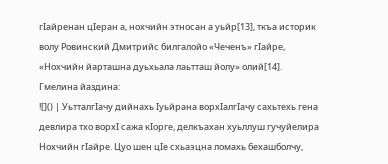гӀайренан цӀеран а, нохчийн этносан а уьйр[13], ткъа историк волу Ровинский Дмитрийс билгалойо «Чеченъ» гӀайре, «Нохчийн йарташна дуьхьала лаьтташ йолу» олий[14]. Гмелина йаздина:
![]() | УьтталгӀачу дийнахь Ӏуьйрана ворхӀалгӀачу сахьтехь гена девлира тхо ворхӀ сажа кӀорге, делкъахан хуьллуш гучуйелира Нохчийн гӀайре. Цуо шен цӀе схьаэцна ломахь бехашболчу,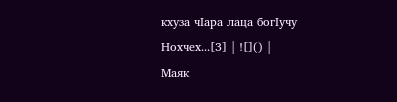кхуза чӀара лаца богӀучу Нохчех...[3] | ![]() |
Маяк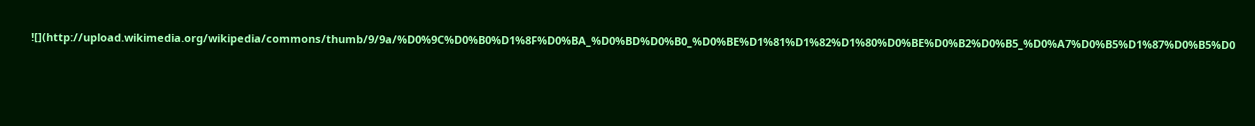![](http://upload.wikimedia.org/wikipedia/commons/thumb/9/9a/%D0%9C%D0%B0%D1%8F%D0%BA_%D0%BD%D0%B0_%D0%BE%D1%81%D1%82%D1%80%D0%BE%D0%B2%D0%B5_%D0%A7%D0%B5%D1%87%D0%B5%D0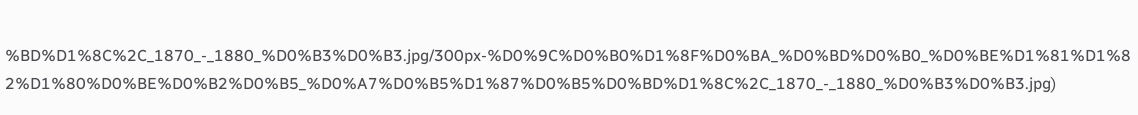%BD%D1%8C%2C_1870_-_1880_%D0%B3%D0%B3.jpg/300px-%D0%9C%D0%B0%D1%8F%D0%BA_%D0%BD%D0%B0_%D0%BE%D1%81%D1%82%D1%80%D0%BE%D0%B2%D0%B5_%D0%A7%D0%B5%D1%87%D0%B5%D0%BD%D1%8C%2C_1870_-_1880_%D0%B3%D0%B3.jpg)